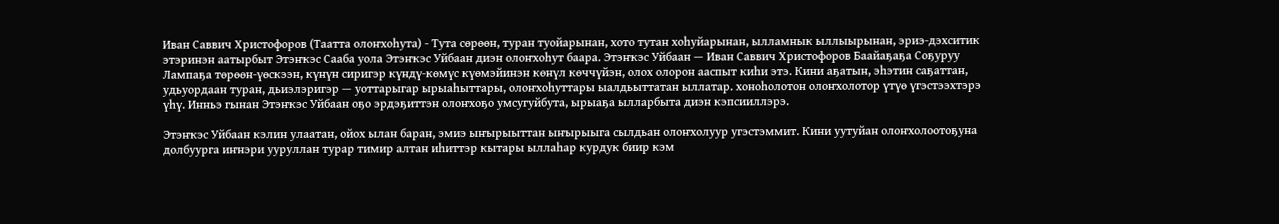Иван Саввич Христофоров (Таатта олоҥхоһута) - Тута сөрөөн, туран туойарынан, хото тутан хоhуйарынан, ылламнык ыллыырынан, эриэ-дэхситик этэринэн аатырбыт Этэҥкэс Сааба уола Этэҥкэс Уйбаан диэн олоҥхоhут баара. Этэҥкэс Уйбаан — Иван Саввич Христофоров Баайаҕаҕа Соҕуруу Лампаҕа төрөөн-үөскээн, күнүн сиригэр күндү-көмүс күөмэйинэн көнүл көччүйэн, олох олорон ааспыт киhи этэ. Кини аҕатын, эhэтин саҕаттан, удьуордаан туран, дьиэлэригэр — уоттарыгар ырыаhыттары, олоҥхоhуттары ыалдьыттатан ыллатар. хоноhолотон олоҥхолотор үтүө үгэстээхтэрэ үhү. Инньэ гынан Этэҥкэс Уйбаан оҕо эрдэҕиттэн олоҥхоҕо умсугуйбута, ырыаҕа ылларбыта диэн кэпсииллэрэ.

Этэҥкэс Уйбаан кэлин улаатан, ойох ылан баран, эмиэ ыҥырыыттан ыҥырыыга сылдьан олоҥхолуур угэстэммит. Кини уутуйан олоҥхолоотоҕуна долбуурга иҥнэри ууруллан турар тимир алтан иhиттэр кытары ыллаhар курдук биир кэм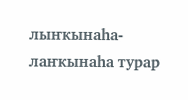лыҥкынаhа-лаҥкынаhа турар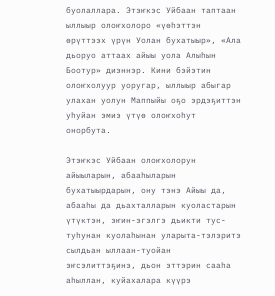буолаллара. Этэҥкэс Уйбаан таптаан ыллыыр олоҥхолоро «үөhэттэн өрүттээх үрүн Уолан бухатыыр», «Ала дьоруо аттаах айыы уола Алыhын Боотур» диэннэр. Кини бэйэтин олоҥхолуур уоругар, ыллыыр абыгар улахан уолун Маппыйы оҕо эрдэҕиттэн уhуйан эмиэ үтүө олоҥхоhут онорбута.

Этэҥкэс Уйбаан олоҥхолорун айыыларын, абааhыларын бухатыырдарын, ону тэнэ Айыы да, абааhы да дьахталларын куоластарын үтүктэн, эҥин-эгэлгэ дьикти тус-туhунан куолаhынан уларыта-тэлэритэ сылдьан ыллаан-туойан эҥсэлиттэҕинэ, дьон эттэрин сааhа аhыллан, куйахалара күүрэ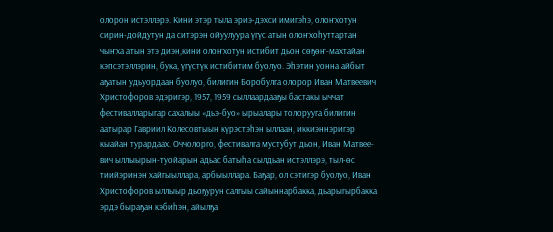олорон истэллэрэ. Кини этэр тыла эриэ-дэхси имигэhэ, олоҥхотун сирин-дойдутун да ситэрэн ойуулуура үгүс атын олоҥхоhуттартан чыҥха атын этэ диэн,кини олоҥхотун истибит дьон сөҕөҥ-махтайан кэпсэтэллэрин, бука, үгүстүк истибитим буолуо. Эhэтин уонна айбыт аҕатын удьуордаан буолуо, билигин Боробулга олорор Иван Матвеевич Христофоров эдэригэр, 1957, 1959 сыллаардааҕы бастакы ыччат фестивалларыгар сахалыы «дьэ-буо» ырыалары толорууга билигин аатырар Гавриил Колесовтыын күрэстэhэн ыллаан, иккиэннэригэр кыайан турардаах. Оччолорго, фестивалга мустубут дьон, Иван Матвее- вич ыллыырын-туойарын адьас батыhа сылдьан истэллэрэ, тыл-өс тиийэринэн хайгыыллара, арбыыллара. Баҕар, ол сэтигэр буолуо, Иван Христофоров ыллыыр дьоҕурун салгыы сайыннарбакка, дьарыгырбакка эрдэ быраҕан кэбиhэн, айылҕа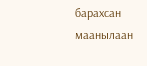барахсан маанылаан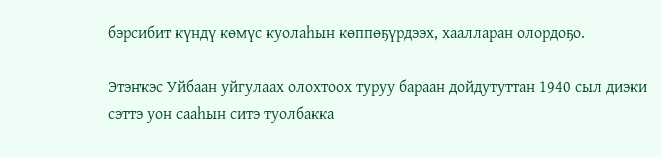бэрсибит күндү көмүс куолаhын көппөҕүрдээх, хаалларан олордоҕо.

Этэҥкэс Уйбаан уйгулаах олохтоох туруу бараан дойдутуттан 1940 сыл диэки сэттэ уон сааhын ситэ туолбакка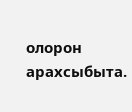олорон арахсыбыта.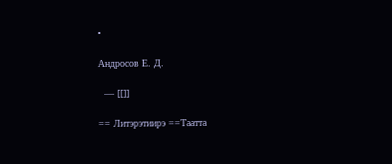•

Андросов Е. Д.

  — [[]]

== Литэрэтиирэ ==Таатта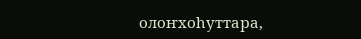олоҥхоһуттара,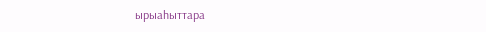ырыаһыттара